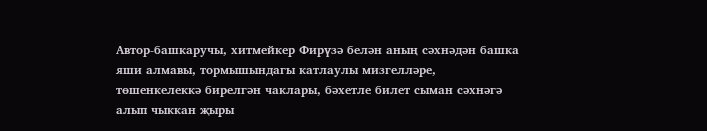Автор-башкаручы, хитмейкер Фирүзә белән аның сәхнәдән башка яши алмавы, тормышындагы катлаулы мизгелләре, төшенкелеккә бирелгән чаклары, бәхетле билет сыман сәхнәгә алып чыккан җыры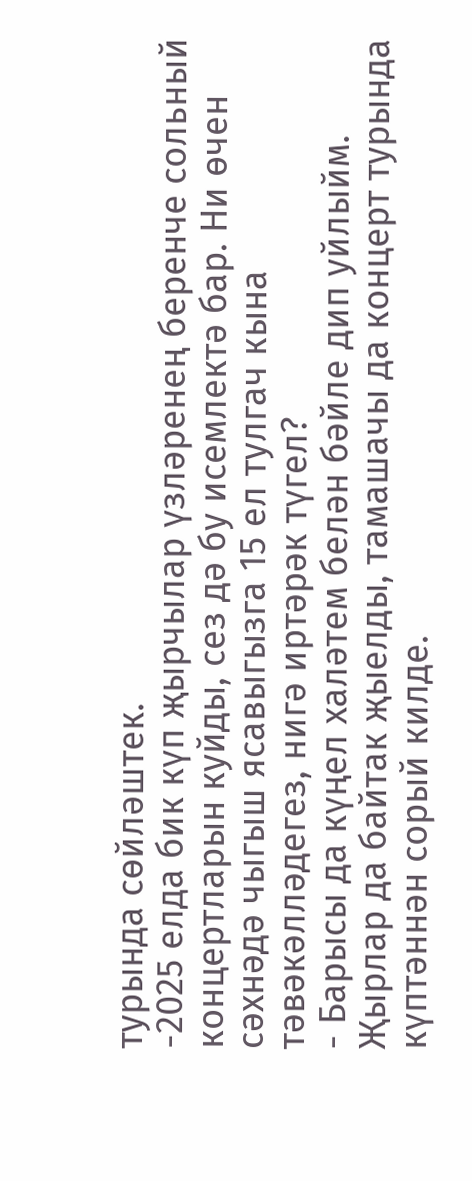турында сөйләштек.
-2025 елда бик күп җырчылар үзләренең беренче сольный концертларын куйды, сез дә бу исемлектә бар. Ни өчен сәхнәдә чыгыш ясавыгызга 15 ел тулгач кына тәвәкәлләдегез, нигә иртәрәк түгел?
- Барысы да күңел халәтем белән бәйле дип уйлыйм. Җырлар да байтак җыелды, тамашачы да концерт турында күптәннән сорый килде.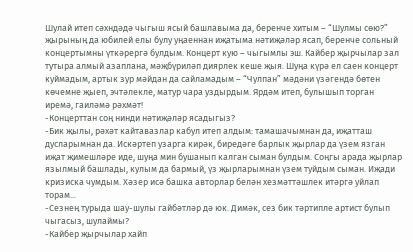Шулай итеп сәхндәдә чыгыш ясый башлавыма да, беренче хитым – “Шулмы сөю?” җырының да юбилей елы булу уңаеннан иҗатыма нәтиҗәләр ясап, беренче сольный концертымны үткәрергә булдым. Концерт кую – чыгымлы эш. Кайбер җырчылар зал тутыра алмый азаплана, мәҗбүриләп диярлек кеше җыя. Шуңа күрә ел саен концерт куймадым, артык зур мәйдан да сайламадым – “Чулпан” мәдәни үзәгендә бөтен көчемне җыеп, эчтәлекле, матур чара уздырдым. Ярдәм итеп, булышып торган иремә, гаиләмә рәхмәт!
-Концерттан соң нинди нәтиҗәләр ясадыгыз?
-Бик җылы, рәхәт кайтавазлар кабул итеп алдым: тамашачымнан да, иҗатташ дусларымнан да. Искәртеп узарга кирәк, биредәге барлык җырлар да үзем язган иҗат җимешләре иде, шуңа мин бушанып калган сыман булдым. Соңгы арада җырлар язылмый башлады, кулым да бармый, үз җырларымнан үзем туйдым сыман. Иҗади кризиска чумдым. Хәзер исә башка авторлар белән хезмәттәшлек итәргә уйлап торам...
-Сезнең турыда шау-шулы гайбәтләр дә юк. Димәк, сез бик тәртипле артист булып чыгасыз, шулаймы?
-Кайбер җырчылар хайп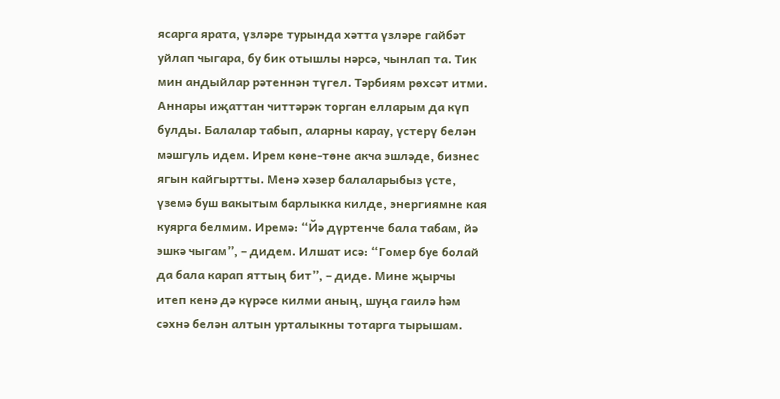ясарга ярата, үзләре турында хәтта үзләре гайбәт уйлап чыгара, бу бик отышлы нәрсә, чынлап та. Тик мин андыйлар рәтеннән түгел. Тәрбиям рөхсәт итми. Аннары иҗаттан читтәрәк торган елларым да күп булды. Балалар табып, аларны карау, үстерү белән мәшгуль идем. Ирем көне-төне акча эшләде, бизнес ягын кайгыртты. Менә хәзер балаларыбыз үсте, үземә буш вакытым барлыкка килде, энергиямне кая куярга белмим. Иремә: “Йә дүртенче бала табам, йә эшкә чыгам”, – дидем. Илшат исә: “Гомер буе болай да бала карап яттың бит”, – диде. Мине җырчы итеп кенә дә күрәсе килми аның, шуңа гаилә һәм сәхнә белән алтын урталыкны тотарга тырышам.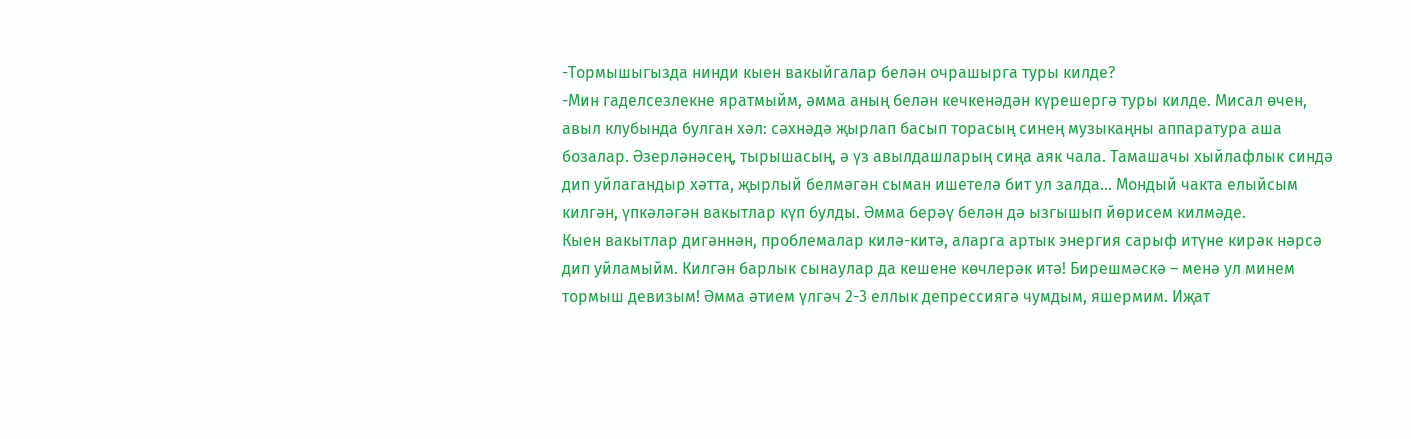-Тормышыгызда нинди кыен вакыйгалар белән очрашырга туры килде?
-Мин гаделсезлекне яратмыйм, әмма аның белән кечкенәдән күрешергә туры килде. Мисал өчен, авыл клубында булган хәл: сәхнәдә җырлап басып торасың синең музыкаңны аппаратура аша бозалар. Әзерләнәсең, тырышасың, ә үз авылдашларың сиңа аяк чала. Тамашачы хыйлафлык синдә дип уйлагандыр хәтта, җырлый белмәгән сыман ишетелә бит ул залда... Мондый чакта елыйсым килгән, үпкәләгән вакытлар күп булды. Әмма берәү белән дә ызгышып йөрисем килмәде.
Кыен вакытлар дигәннән, проблемалар килә-китә, аларга артык энергия сарыф итүне кирәк нәрсә дип уйламыйм. Килгән барлык сынаулар да кешене көчлерәк итә! Бирешмәскә – менә ул минем тормыш девизым! Әмма әтием үлгәч 2-3 еллык депрессиягә чумдым, яшермим. Иҗат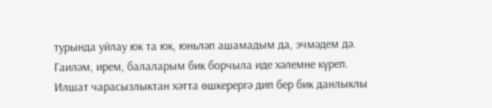турында уйлау юк та юк, юньләп ашамадым да, эчмәдем дә. Гаиләм, ирем, балаларым бик борчыла иде хәлемне күреп. Илшат чарасызлыктан хәтта өшкерергә дип бер бик данлыклы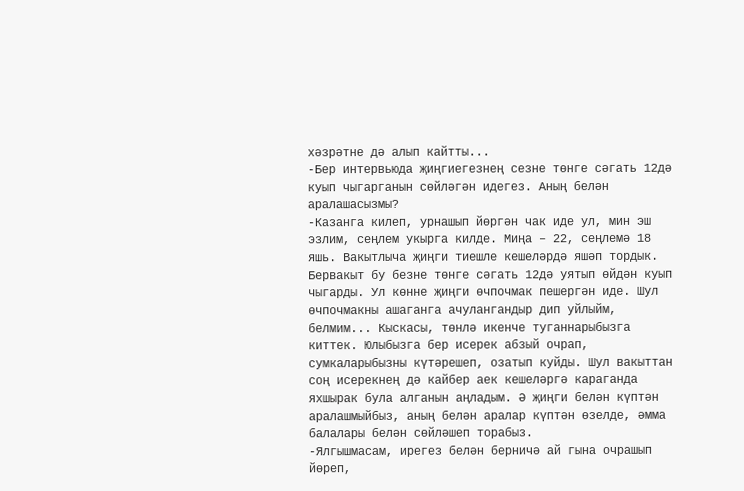хәзрәтне дә алып кайтты...
-Бер интервьюда җиңгиегезнең сезне төнге сәгать 12дә куып чыгарганын сөйләгән идегез. Аның белән аралашасызмы?
-Казанга килеп, урнашып йөргән чак иде ул, мин эш эзлим, сеңлем укырга килде. Миңа – 22, сеңлемә 18 яшь. Вакытлыча җиңги тиешле кешеләрдә яшәп тордык. Бервакыт бу безне төнге сәгать 12дә уятып өйдән куып чыгарды. Ул көнне җиңги өчпочмак пешергән иде. Шул өчпочмакны ашаганга ачулангандыр дип уйлыйм, белмим... Кыскасы, төнлә икенче туганнарыбызга киттек. Юлыбызга бер исерек абзый очрап, сумкаларыбызны күтәрешеп, озатып куйды. Шул вакыттан соң исерекнең дә кайбер аек кешеләргә караганда яхшырак була алганын аңладым. Ә җиңги белән күптән аралашмыйбыз, аның белән аралар күптән өзелде, әмма балалары белән сөйләшеп торабыз.
-Ялгышмасам, ирегез белән берничә ай гына очрашып йөреп,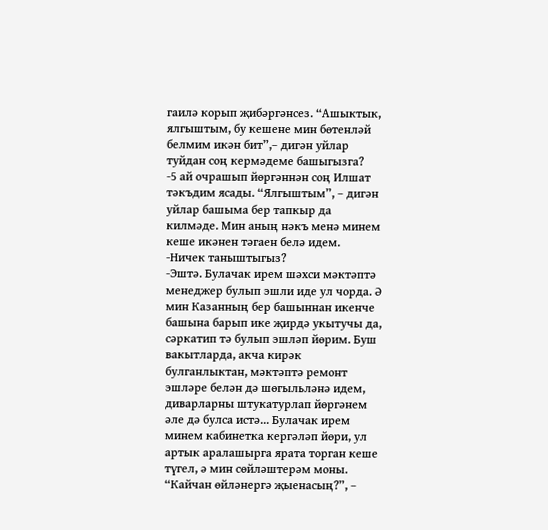гаилә корып җибәргәнсез. “Ашыктык, ялгыштым, бу кешене мин бөтенләй белмим икән бит”,– дигән уйлар туйдан соң кермәдеме башыгызга?
-5 ай очрашып йөргәннән соң Илшат тәкъдим ясады. “Ялгыштым”, – дигән уйлар башыма бер тапкыр да килмәде. Мин аның нәкъ менә минем кеше икәнен тәгаен белә идем.
-Ничек таныштыгыз?
-Эштә. Булачак ирем шәхси мәктәптә менеджер булып эшли иде ул чорда. Ә мин Казанның бер башыннан икенче башына барып ике җирдә укытучы да, сәркатип тә булып эшләп йөрим. Буш вакытларда, акча кирәк булганлыктан, мәктәптә ремонт эшләре белән дә шөгыльләнә идем, диварларны штукатурлап йөргәнем әле дә булса истә... Булачак ирем минем кабинетка кергәләп йөри, ул артык аралашырга ярата торган кеше түгел, ә мин сөйләштерәм моны. “Кайчан өйләнергә җыенасың?”, –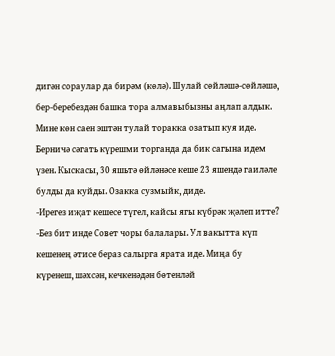дигән сораулар да бирәм (көлә). Шулай сөйләшә-сөйләшә, бер-беребездән башка тора алмавыбызны аңлап алдык. Мине көн саен эштән тулай торакка озатып куя иде. Берничә сәгать күрешми торганда да бик сагына идем үзен. Кыскасы, 30 яшьтә өйләнәсе кеше 23 яшендә гаиләле булды да куйды. Озакка сузмыйк, диде.
-Ирегез иҗат кешесе түгел, кайсы ягы күбрәк җәлеп итте?
-Без бит инде Совет чоры балалары. Ул вакытта күп кешенең әтисе бераз салырга ярата иде. Миңа бу күренеш, шәхсән, кечкенәдән бөтенләй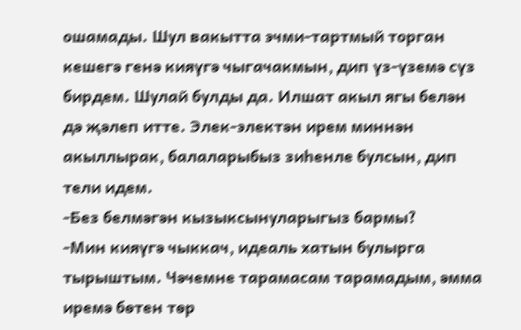ошамады. Шул вакытта эчми-тартмый торган кешегә генә кияүгә чыгачакмын, дип үз-үземә сүз бирдем. Шулай булды да. Илшат акыл ягы белән дә җәлеп итте. Элек-электән ирем миннән акыллырак, балаларыбыз зиһенле булсын, дип тели идем.
-Без белмәгән кызыксынуларыгыз бармы?
-Мин кияүгә чыккач, идеаль хатын булырга тырыштым. Чәчемне тарамасам тарамадым, әмма иремә бөтен төр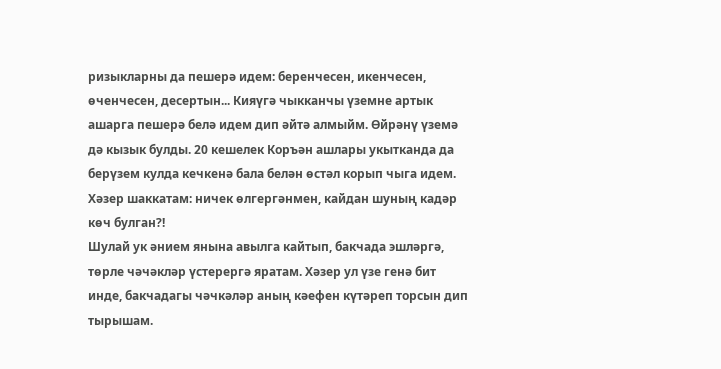ризыкларны да пешерә идем: беренчесен, икенчесен, өченчесен, десертын... Кияүгә чыкканчы үземне артык ашарга пешерә белә идем дип әйтә алмыйм. Өйрәнү үземә дә кызык булды. 20 кешелек Коръән ашлары укытканда да берүзем кулда кечкенә бала белән өстәл корып чыга идем. Хәзер шаккатам: ничек өлгергәнмен, кайдан шуның кадәр көч булган?!
Шулай ук әнием янына авылга кайтып, бакчада эшләргә, төрле чәчәкләр үстерергә яратам. Хәзер ул үзе генә бит инде, бакчадагы чәчкәләр аның кәефен күтәреп торсын дип тырышам.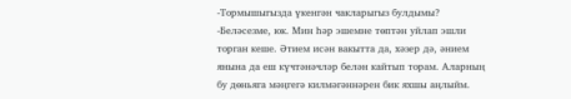-Тормышыгызда үкенгән чакларыгыз булдымы?
-Беләсезме, юк. Мин һәр эшемне төптән уйлап эшли торган кеше. Әтием исән вакытта да, хәзер дә, әнием янына да еш күчтәнәчләр белән кайтып торам. Аларның бу дөньяга мәңгегә килмәгәннәрен бик яхшы аңлыйм.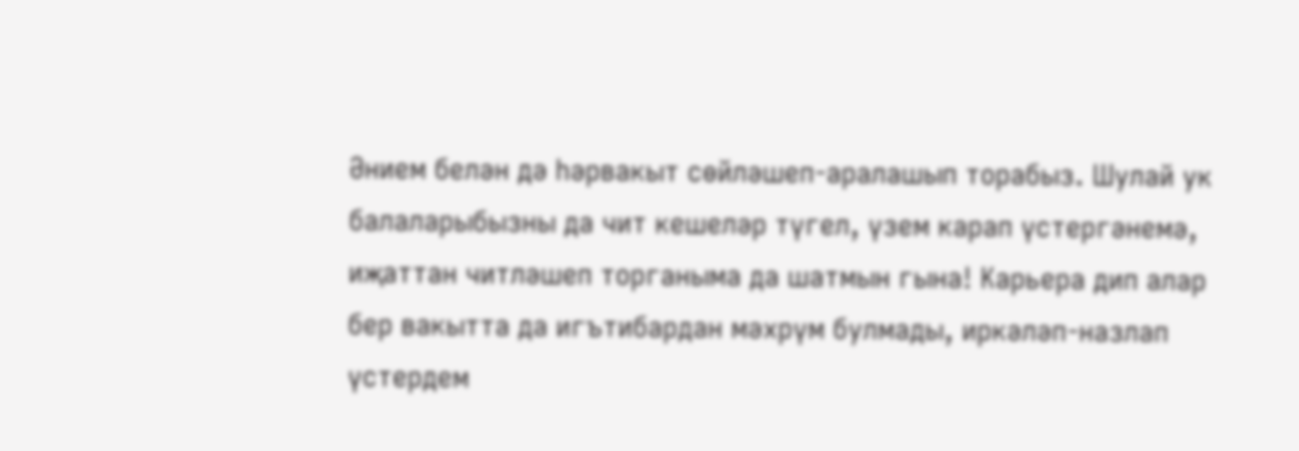Әнием белән дә һәрвакыт сөйләшеп-аралашып торабыз. Шулай ук балаларыбызны да чит кешеләр түгел, үзем карап үстергәнемә, иҗаттан читләшеп торганыма да шатмын гына! Карьера дип алар бер вакытта да игътибардан мәхрүм булмады, иркәләп-назлап үстердем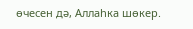өчесен дә, Аллаһка шөкер.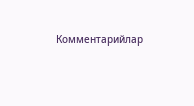Комментарийлар